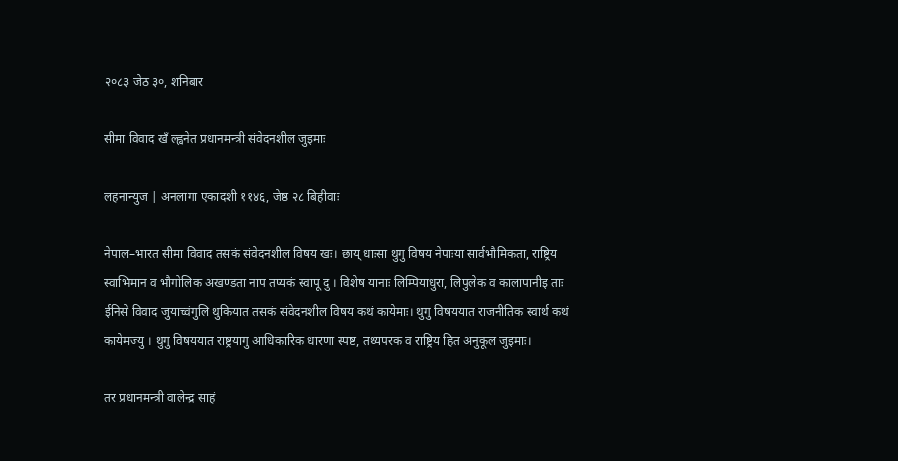२०८३ जेठ ३०, शनिबार

सीमा विवाद खँ ल्ह्वनेत प्रधानमन्त्री संवेदनशील जुइमाः

लहनान्युज | अनलागा एकादशी ११४६, जेष्ठ २८ बिहीवाः

नेपाल–भारत सीमा विवाद तसकं संवेदनशील विषय खः। छाय् धाःसा थुगु विषय नेपाःया सार्वभौमिकता, राष्ट्रिय स्वाभिमान व भौगोलिक अखण्डता नाप तप्यकं स्वापू दु । विशेष यानाः लिम्पियाधुरा, लिपुलेक व कालापानीइ ताः ईनिसे विवाद जुयाच्वंगुलि थुकियात तसकं संवेदनशील विषय कथं कायेमाः। थुगु विषययात राजनीतिक स्वार्थ कथं कायेमज्यु । थुगु विषययात राष्ट्रयागु आधिकारिक धारणा स्पष्ट, तथ्यपरक व राष्ट्रिय हित अनुकूल जुइमाः।

तर प्रधानमन्त्री वालेन्द्र साहं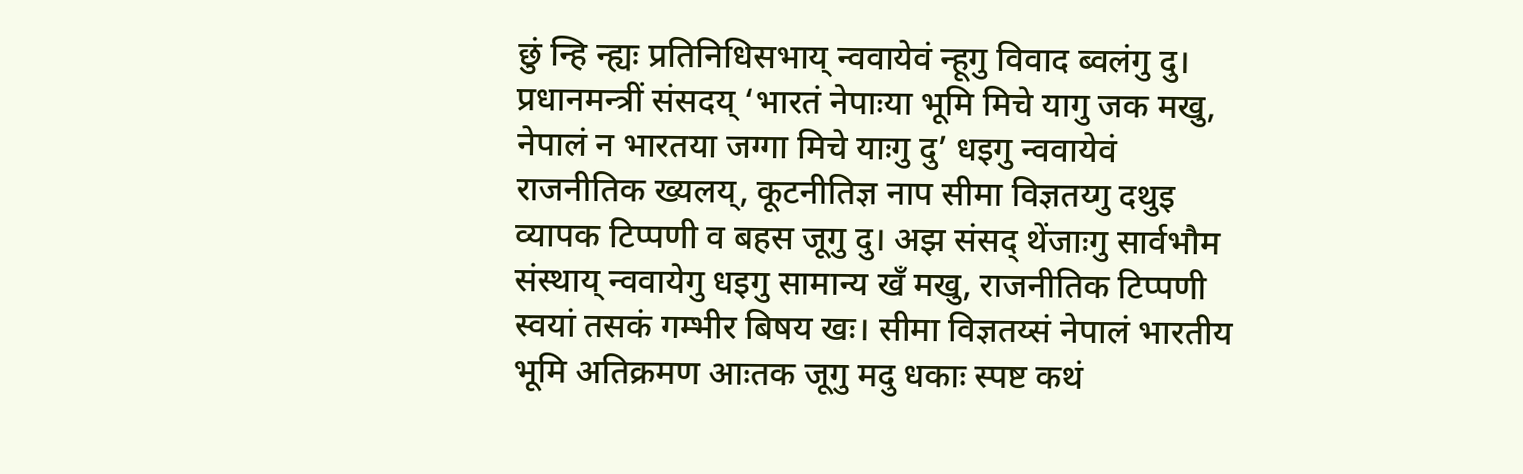छुं न्हि न्ह्यः प्रतिनिधिसभाय् न्ववायेवं न्हूगु विवाद ब्वलंगु दु। प्रधानमन्त्रीं संसदय् ‘भारतं नेपाःया भूमि मिचे यागु जक मखु, नेपालं न भारतया जग्गा मिचे याःगु दु’ धइगु न्ववायेवं राजनीतिक ख्यलय्, कूटनीतिज्ञ नाप सीमा विज्ञतय्गु दथुइ व्यापक टिप्पणी व बहस जूगु दु। अझ संसद् थेंजाःगु सार्वभौम संस्थाय् न्ववायेगु धइगु सामान्य खँ मखु, राजनीतिक टिप्पणी स्वयां तसकं गम्भीर बिषय खः। सीमा विज्ञतय्सं नेपालं भारतीय भूमि अतिक्रमण आःतक जूगु मदु धकाः स्पष्ट कथं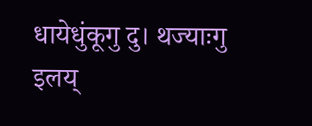धायेधुंकूगु दु। थज्याःगु इलय्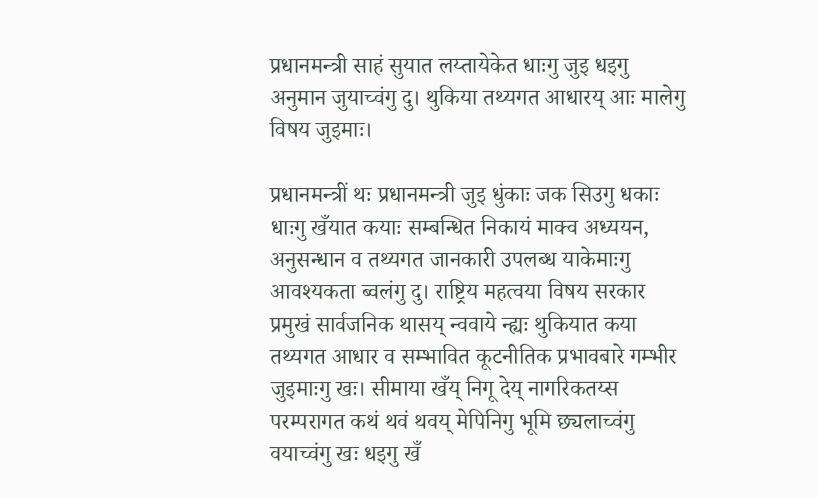प्रधानमन्त्री साहं सुयात लय्तायेकेत धाःगु जुइ धइगु अनुमान जुयाच्वंगु दु। थुकिया तथ्यगत आधारय् आः मालेगु विषय जुइमाः।

प्रधानमन्त्रीं थः प्रधानमन्त्री जुइ धुंकाः जक सिउगु धकाः धाःगु खँयात कयाः सम्बन्धित निकायं माक्व अध्ययन, अनुसन्धान व तथ्यगत जानकारी उपलब्ध याकेमाःगु आवश्यकता ब्वलंगु दु। राष्ट्रिय महत्वया विषय सरकार प्रमुखं सार्वजनिक थासय् न्ववाये न्ह्यः थुकियात कया तथ्यगत आधार व सम्भावित कूटनीतिक प्रभावबारे गम्भीर जुइमाःगु खः। सीमाया खँय् निगू देय् नागरिकतय्स परम्परागत कथं थवं थवय् मेपिनिगु भूमि छ्यलाच्वंगु वयाच्वंगु खः धइगु खँ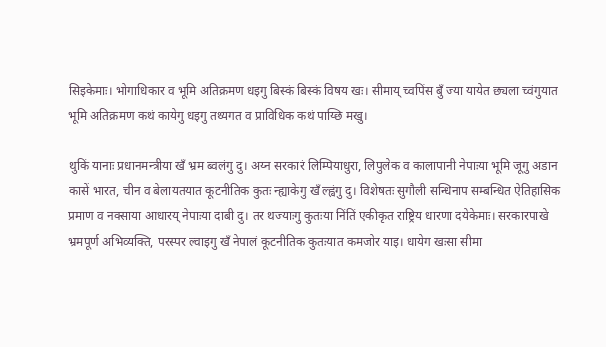सिइकेमाः। भोगाधिकार व भूमि अतिक्रमण धइगु बिस्कं बिस्कं विषय खः। सीमाय् च्वपिंस बुँ ज्या यायेत छ्यला च्वंगुयात भूमि अतिक्रमण कथं कायेगु धइगु तथ्यगत व प्राविधिक कथं पाय्छि मखु।

थुकिं यानाः प्रधानमन्त्रीया खँ भ्रम ब्वलंगु दु। अय्न सरकारं लिम्पियाधुरा, लिपुलेक व कालापानी नेपाःया भूमि जूगु अडान कासें भारत, चीन व बेलायतयात कूटनीतिक कुतः न्ह्याकेगु खँ ल्ह्वंगु दु। विशेषतः सुगौली सन्धिनाप सम्बन्धित ऐतिहासिक प्रमाण व नक्साया आधारय् नेपाःया दाबी दु। तर थज्याःगु कुतःया निंतिं एकीकृत राष्ट्रिय धारणा दयेकेमाः। सरकारपाखे भ्रमपूर्ण अभिव्यक्ति, परस्पर ल्वाइगु खँ नेपालं कूटनीतिक कुतःयात कमजोर याइ। धायेग खःसा सीमा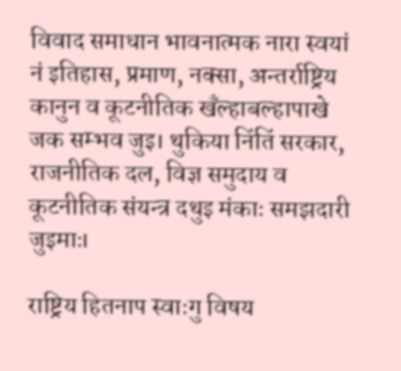विवाद समाधान भावनात्मक नारा स्वयां नं इतिहास, प्रमाण, नक्सा, अन्तर्राष्ट्रिय कानुन व कूटनीतिक खँल्हाबल्हापाखे जक सम्भव जुइ। थुकिया निंतिं सरकार, राजनीतिक दल, विज्ञ समुदाय व कूटनीतिक संयन्त्र दथुइ मंकाः समझदारी जुइमाः।

राष्ट्रिय हितनाप स्वाःगु विषय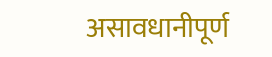असावधानीपूर्ण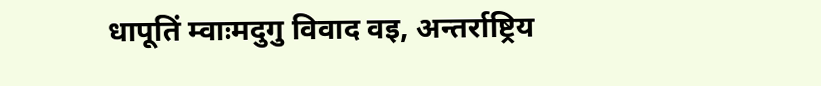धापूतिं म्वाःमदुगु विवाद वइ, अन्तर्राष्ट्रिय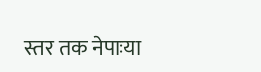स्तर तक नेपाःया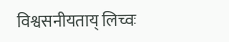विश्वसनीयताय् लिच्वः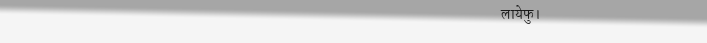लायेफु।